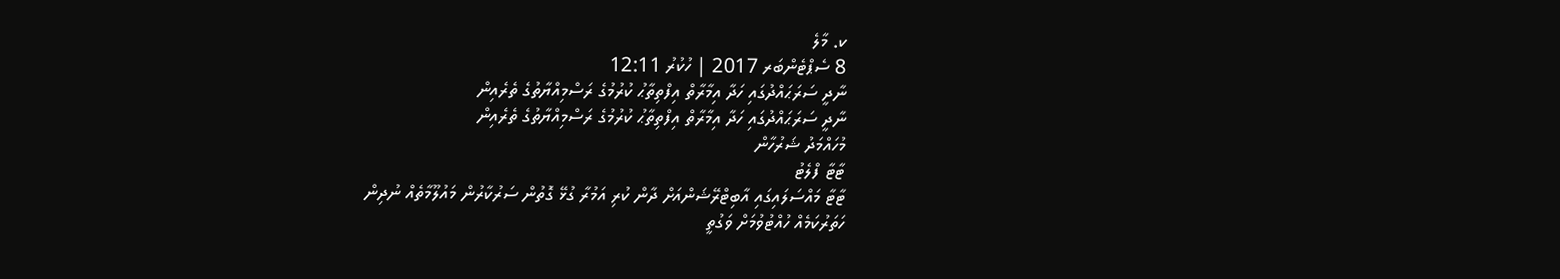ކ. މާލެ
8 ސެޕްޓެންބަރ 2017 | ހުކުރު 12:11
ނާދީ ސަރަޙައްދުގައި ހަދާ އިމާރާތް އިފްތިތާޙު ކުރުމުގެ ރަސްމިއްޔާތުގެ ތެރެއިން
ނާދީ ސަރަޙައްދުގައި ހަދާ އިމާރާތް އިފްތިތާޙު ކުރުމުގެ ރަސްމިއްޔާތުގެ ތެރެއިން
މުހައްމަދު ޝަރުހާން
ޓާޓާ ފްލެޓު
ޓާޓާ މައްސަލައިގައި އާބިޓްރޭޝަންއަށް ދާން ކުރި އަމުރާ ގުޅޭ ގޮތުން ސަރުކާރުން މައުލޫމާތެއް ނުދިން
ހަތަރުކަމެއް ހުއްޓުވުމަށް ވަގުތީ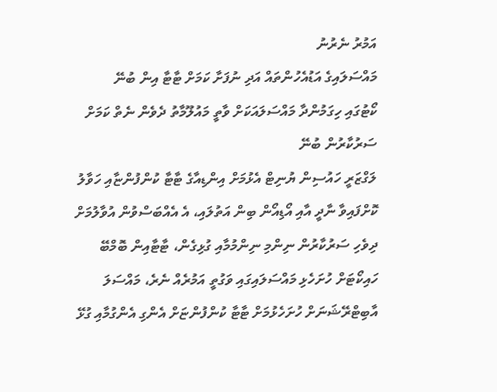އަމުރު ނެރުނު
މައްސަލައިގެ އަޑުއެހުންތައް އަދި ނުފަށާ ކަމަށް ޓާޓާ އިން ބުނޭ
ކޯޓުގައި ހިގަމުންދާ މައްސަލައަކަށް ވާތީ މައުލޫމާތު ދެވެން ނެތް ކަމަށް ސަރުކާރުން ބުނޭ
ލަގްޒަރީ ހައުސިން ޔުނިޓް އެޅުމަށް އިންޑިއާގެ ޓާޓާ ކުންފުންޏާއި ހަވާލު ކޮށްފައިވާ ނާދީ އާއި އޯޑިއޯން ބިން އަތުލައި، އެ އެއްބަސްވުން އުވާލުމަށް ދިވެހި ސަރުކާރުން ނިންމި ނިންމުމާއި ގުޅިގެން، ޓާޓާއިން ބޮމްބޭ ހައިކޯޓަށް ހުށަހެޅި މައްސަލައިގައި ވަގުތީ އަމުރެއް ނެރެ، މައްސަލަ އާބިޓްރޭޝަނަށް ހުށަހެޅުމަށް ޓާޓާ ކުންފުންޏަށް އެންގި އެންގުމާއި ގުޅޭ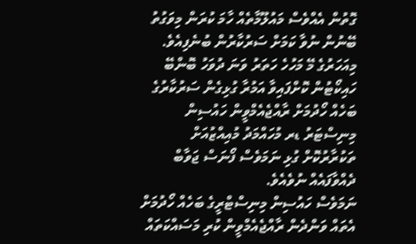ގޮތުން އެއްވެސް މައުލޫމާތެއް ހާމަ ކުރަން މިވަގުތު ބޭނުން ނުވާ ކަމަށް ސަރުކާރުން ބުނެފިއެވެ.
މިއަހަރުގެ މޭ މަހުހެ ހަތަރު ވަނަ ދުވަހު ބޮންބޭ ހައިކޯޓުން ކޮށްފައިވާ އަމުރާ ގުޅިގެން ސަރުކާރުގެ ބަހެއް ހޯދުމަށް ރާއްޖެއެމްވީން ހައުސިން މިނިސްޓަރު ޑރ މުހައްމަދު މުއިއްޒުއަށް ތަކުރާރުކޮށް ގުޅި ނަމަވެސް ފޯނަސް ޖަވާބް ދެއްވާފައެއް ނުވެއެވެ.
ނަމަވެސް ހައުސިން މިނިސްޓްރީގެ ބަހެއް ހޯދުމަށް އެތައް ވަންދެން ރާއްޖެއެމްވީން ކުރި މަސައްކަތައް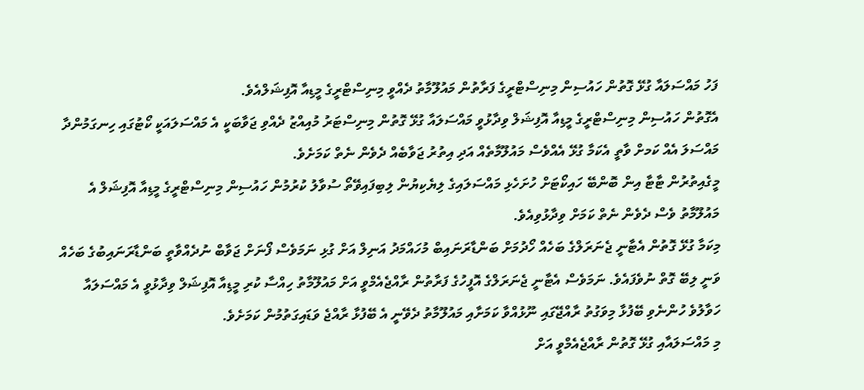ފަހު މައްސަލައާ ގުޅޭ ގޮތުން ހައުސިން މިނިސްޓްރީގެ ފަރާތުން މައުލޫމާތު ދެއްވީ މިނިސްޓްރީގެ މީޑިއާ އޮފިޝަލްއެވެ.
އެގޮތުން ހައުސިން މިނިސްޓްރީގެ މީޑިއާ އޮފިޝަލް ވިދާޅުވީ މައްސަލައާ ގުޅޭ ގޮތުން މިނިސްޓަރު މުއިއްޒު ދެއްވި ޖަވާބަކީ އެ މައްސަލައަކީ ކޯޓުގައި ހިނގަމުންދާ މައްސަލަ އެއް ކަމށް ވާތީ އެކަމާ ގުޅޭ އެއްވެސް މައުލޫމާތެއް އަދި އިތުރު ޖަވާބެއް ދެވެން ނެތް ކަމަށެވެ.
މީގެއިތުރުން ޓާޓާ އިން ބޮންބޭ ހައިކޯޓަށް ހުށަހެޅި މައްސަލައިގެ ލިޔެކިޔުން ލިބިފައިވޭތޯ ސުވާލު ކުރުމުން ހައުސިން މިނިސްޓްރީގެ މީޑިއާ އޮފިޝަލް އެ މައުލޫމާތު ވެސް ދެވެން ނެތް ކަމަށް ވިދާޅުވިއެވެ.
މިކަމާ ގުޅޭ ގޮތުން އެޓާނީ ޖެނަރަލްގެ ބަހެއް ހޯދުމަށް ބަންޑާރަނައިބް މުހައްމަދު އަނިލް އަށް ގުޅި ނަމަވެސް ފޯނަށް ޖަވާބް ނުދެއްވާތީ ބަންޑާރަނައިބުގެ ބަހެއް ވަނީ ލިބޭ ގޮތް ނުވެފައެވެ. ނަމަވެސް އެޓާނީ ޖެނަރަލްގެ އޮފީހުގެ ފަރާތުން ރާއްޖެއެމްވީ އަށް މައުލޫމާތު ހިއްސާ ކުރި މީޑިއާ އޮފިޝަލް ވިދާޅުވީ އެ މައްސަލައާ ހަވާލުވެ ހުންނެވި ބޭފުޅާ މިވަގުތު ރާއްޖޭގައި ނޫޅުއްވާ ކަމަށާއި މައުލޫމާތު ދެވޭނީ އެ ބޭފުޅާ ރާއްޖެ ވަޑައިގަތުމުން ކަމަށެވެ.
މި މައްސަލައާއި ގުޅޭ ގޮތުން ރާއްޖެއެމްވީ އަށް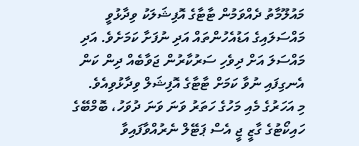މައުލޫމާތު ދެއްވަމުން ޓާޓާގެ އޮފިޝަލަކު ވިދާޅުވީ މައްސަލައިގެ އަޑުއެހުންތައް އަދި ނުފަށާ ކަމަށެވެ. އަދި މައްސަލަ އަށް ދިވެހި ސަރުކާރުން ޖަވާބެއް ދިން ކަން އެނގިފައި ނުވާ ކަމަށް ޓާޓާގެ އޮފިޝަލް ވިދާޅުވިއެވެ.
މި އަހަރުގެ މެއި މަހުގެ ހަތަރު ވަނަ ވަނަ ދުވަހު، ބޮމްބޭގެ ހައިކޯޓުގެ ގާޒީ ޖީ އެސް ޕަޓޭލް ނެރުއްވާފައިވާ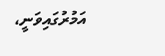އަމުރުގައިވަނީ،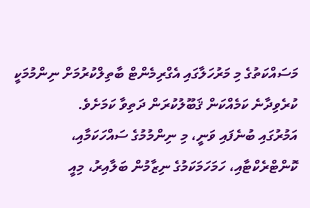މަސައްކަތުގެ މި މަރުހަލާގައި އެގްރިމެންޓް ބާތިލްކުރުމަށް ނިންމުމަކީ ކުރެވިދާނެ ކަމެއްކަން ޤަބޫލުކުރަން ދަތިވާ ކަމަށެވެ.
އަމުރުގައި ބުނެފައި ވަނީ، މި ނިންމުމުގެ ސައްހަކަމާއި، ކޮންޓްރެކްޓާއި، ހަމަހަމަކަމުގެ ނިޒާމުން ބަލާއިރު، މިއީ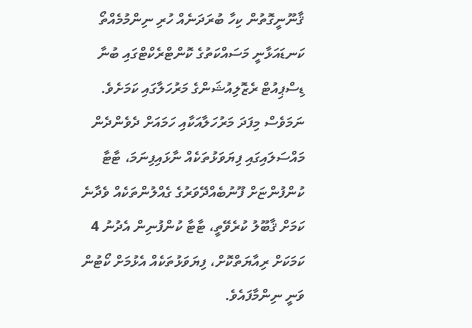ޤާނޫނީގޮތުން ކިހާ ބުރަދަނެއް ހުރި ނިންމުމެއްތޯ ކަނޑައަޅާނީ މަސައްކަތުގެ ކޮންޓްރެކްޓްގައި ބުނާ ޑިސްޕިއުޓް ރެޒޮލިއުޝަންގެ މަރުހަލާގައި ކަމަށެވެ. ނަމަވެސް މިފަދަ މަރުހަލާއަކާއި ހަމައަށް ދެވެންދެން މައްސަލައިގައި ފިޔަވަޅުތަކެއް ނާޅައިފިނަމަ، ޓާޓާ ކުންފުންޏަށް ފޫނުބެއްދޭވަރުގެ ގެއްލުންތަކެއް ވެދާނެ ކަމަށް ޤާބޫލު ކުރެވޭތީ، ޓާޓާ ކުންފުނިން އެދުނު 4 ކަމަކަށް ރިއާޔަތްކޮށް، ފިޔަވަޅުތަކެއް އެޅުމަށް ކޯޓުން ވަނީ ނިންމާފައެވެ.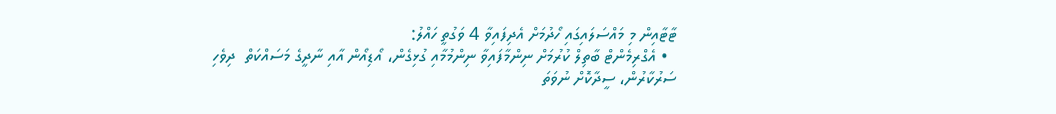ޓާޓާއިން މި މައްސަލައިގައި ހޯދުމަށް އެދިފައިވާ 4 ވަގުތީ ހައްލު:
  • އެގްރިމެންޓް ބާތިލް ކުރުމަށް ނިންމާފައިވާ ނިންމުމާއި ގުޅިގެން، އޯޑިއޯން އާއި ނާދީގެ މަސައްކަތް  ދިވެހި ސަރުކާރުން، ސީދާކޮށް ނުވަތަ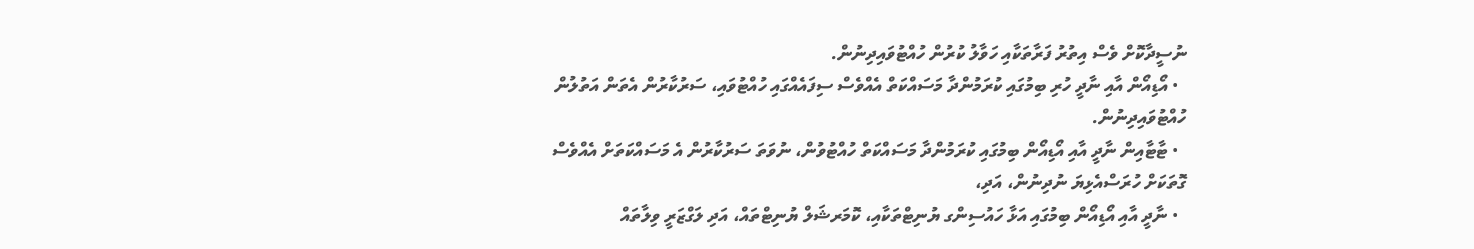ނުސީދާކޮށް ވެސް އިތުރު ފަރާތަކާއި ހަވާލު ކުރުން ހުއްޓުވައިދިނުން.
  • އޯޑިއޯން އާއި ނާދީ ހުރި ބިމުގައި ކުރަމުންދާ މަސައްކަތް އެއްވެސް ސިފައެއްގައި ހުއްޓުވައި، ސަރުކާރުން އެތަން އަތުލުން ހުއްޓުވައިދިނުން.
  • ޓާޓާއިން ނާދީ އާއި އޯޑިއޯން ބިމުގައި ކުރަމުންދާ މަސައްކަތް ހުއްޓުވުން، ނުވަތަ ސަރުކާރުން އެ މަސައްކަތަށް އެއްވެސް ގޮތަކަށް ހުރަސްއެޅިޔަ ނުދިނުން، އަދި،
  • ނާދީ އާއި އޯޑިއޯން ބިމުގައި އަޅާ ހައުސިންގ ޔުނިޓްތަކާއި، ކޮމަރޝަލް ޔުނިޓްތައް، އަދި ލަގްޒަރީ ވިލާތައް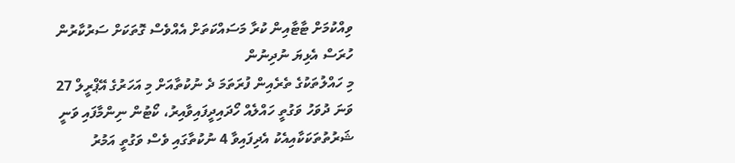ވިއްކުމަށް ޓާޓާއިން ކުރާ މަސައްކަތަށް އެއްވެސް ގޮތަކަށް ސަރުކާރުން ހުރަސް އެޅިޔަ ނުދިނުން
މި ހައްލުތަކުގެ ތެރެއިން ފުރަތަމަ ދެ ނުކުތާއަށް މި އަހަރުގެ އޭޕްރީލް 27 ވަނަ ދުވަހު ވަގުތީ ހައްލެއް ހޯދައިދީފައިވާއިރު، ކޯޓުން ނިންމާފައި ވަނީ ޝަރުތުތަކަކާއިއެކު އެދިފައިވާ 4 ނުކުތާގައި ވެސް ވަގުތީ އަމުރު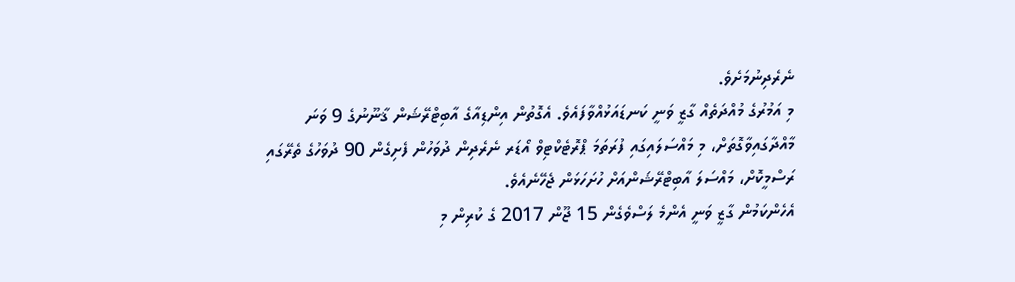ނެރެދިނުމަށެވެ.
މި އަމުރުގެ މުއްދަތެއް ގާޒީ ވަނީ ކަނޑައަޅުއްވާފައެވެ. އެގޮތުން އިންޑިއާގެ އާބިޓްރޭޝަން ޤާނޫނުގެ 9 ވަނަ މާއްދާގައިވާގޮތަށް، މި މައްސަލައިގައި ފުރަތަމަ ޕްރޮޓެކްޓިވް އޯޑަރ ނެރެދިން ދުވަހުން ފެށިގެން 90 ދުވަހުގެ ތެރޭގައި ރަސްމީކޮށް، މައްސަލަ އާބިޓްރޭޝަންއަށް ހުށަހަޅަން ޖެހޭނެއެވެ.
އެހެންކަމުން ގާޒީ ވަނީ އެންމެ ލަސްވެގެން 15 ޖޫން 2017 ގެ ކުރިން މި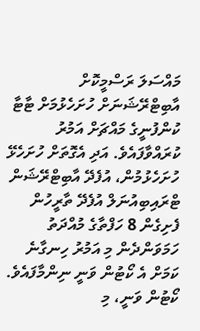މައްސަލަ ރަސްމީކޮށް އާބިޓްރޭޝަނަށް ހުށަހެޅުމަށް ޓާޓާ  ކުންފުނީގެ މައްޗަށް އަމުރު ކުރައްވާފައެވެ. އަދި އެގޮތަށް ހުށަހެޅޭ ހުށަހެޅުމުން، އުފެދޭ އާބިޓްރޭޝަން ޓްރައިބިއުނަލް އުފެދޭ ތާރީހުން ފެށިގެން 8 ހަފްތާގެ މުއްދަތު ހަމަވަންދެން މި އަމުރު ހިނގާނެ ކަމަށް އެ ކޯޓުން ވަނީ ނިންމާފައެވެ.
ކޯޓުން ވަނީ، މި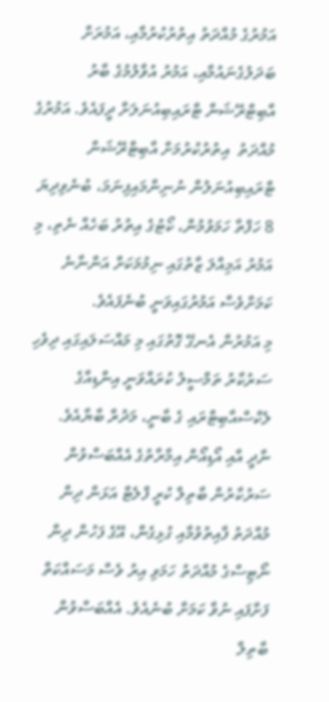އަމުރުގެ މުއްދަތު އިތުރުކުރުމާއި، އަމުރަށް ބަދަލުގެނައުމާއި، އަމުރު އުވާލުމުގެ ބާރު އާބިޓްރޭޝަން ޓްރައިބިއުނަލަށް ދީފައެވެ. އަމުރުގެ މުއްދަތު  އިތުރުކުރުމަށް އާބިޓްރޭޝަން ޓްރައިބިއުނަލުން ނުނިންމައިފިނަމަ، ބުނެވިދިޔަ 8 ހަފްތާ ހަމަވުމުން، ކޯޓުގެ އިތުރު ބަހެއް ނެތި، މި އަމުރު އަމިއްލަ ޒާތުގައި ނިމުމަކަށް އަންނާނެ ކަމަށްވެސް އަމުރުގައިވަނީ ބުނެފައެވެ.
މި އަމުރުން އެނގޭ ގޮތުގައި މި މައްސަލައިގައި ދިވެހި ސަރުކާރު ތަމްސީލު ކުރައްވަނީ އިންޑިއާގެ ލެކްސްއާބިޓްރައި ގެ ބާނީ، މަދުރް ބާޔާއެވެ.
ނާދީ އާއި އޯޑިއޯން އިމާރާތުގެ އެއްބަސްވުން ސަރުކާރުން ބާތިލް ކުރީ ފްލެޓް އަޅަން ދިން މުއްދަތު ފާއިތުވުމާއި ގުޅިގެން، އޭގެ ފަހުން ދިން ނޯޓިސްގެ މުއްދަތު ހަމަވި އިރު ވެސް މަސައްކަތް ފަށާފައި ނުވާ ކަމަށް ބުނެއެވެ. އެއްބަސްވުން ބާތިލް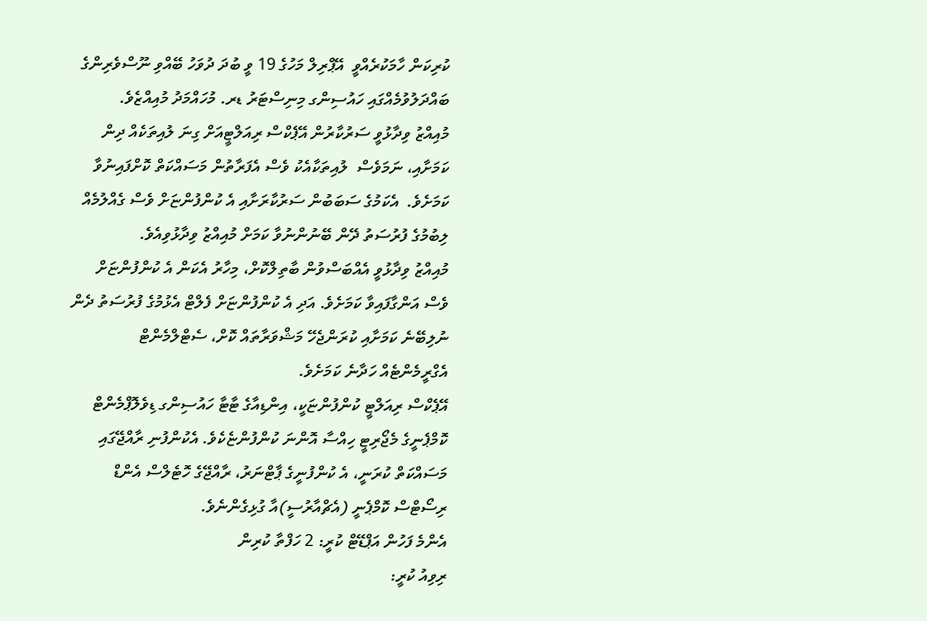ކުރިކަން ހާމަކުރެއްވީ  އޭޕްރިލް މަހުގެ 19 ވީ ބުދަ ދުވަހު ބޭއްވި ނޫސްވެރިންގެ ބައްދަލުވުމެއްގައި ހައުސިންގ މިނިސްޓަރު ޑރ. މުހައްމަދު މުއިއްޒެވެ.
މުއިއްޒު ވިދާޅުވީ ސަރުކާރުން އޭޕެކްސް ރިއަލްޓީއަށް ގިނަ ލުއިތަކެއް ދިން ކަމަށާއި، ނަމަވެސް  ލުއިތަކާއެކު ވެސް އެފަރާތުން މަސައްކަތް ކޮށްފައިނުވާ ކަމަށެވެ.  އެކަމުގެ ސަބަބުން ސަރުކާރަށާއި އެ ކުންފުންޏަށް ވެސް ގެއްލުމެއް ލިބުމުގެ ފުރުސަތު ދޭން ބޭނުންނުވާ ކަމަށް މުއިއްޒު ވިދާޅުވިއެވެ.
މުއިއްޒު ވިދާޅުވީ އެއްބަސްވުން ބާތިލްކޮށް، މިހާރު އެކަން އެ ކުންފުންޏަށް ވެސް އަންގާފައިވާ ކަމަށެވެ. އަދި އެ ކުންފުންޏަށް ފެލްޓް އެޅުމުގެ ފުރުސަތު ދެން ނުލިބޭނެ ކަމަށާއި ކުރަންޖެހޭ މަޝްވަރާތައް ކޮށް، ސެޓްލްމެންޓް އެގްރީމެންޓެއް ހަދާނެ ކަމަށެވެ.
އޭޕެކްސް ރިއަލްޓީ ކުންފުންޏަކީ، އިންޑިއާގެ ޓާޓާ ހައުސިންގ ޑިވެލޮޕްމެންޓް ކޮމްޕެނީގެ މެޖޯރިޓީ ހިއްސާ އޮންނަ ކުންފުންޏެކެވެ. އެކުންފުނި ރާއްޖޭގައި މަސައްކަތް ކުރަނީ، އެ ކުންފުނީގެ ޕާޓްނަރު، ރާއްޖޭގެ ހޮޓެލްސް އެންޑް ރިސޯޓްސް ކޮމްޕެނީ (އެޗްއާރުސީ)އާ ގުޅިގެންނެވެ.
އެންމެ ފަހުން އަޕްޑޭޓް ކުރީ: 2 ހަފްތާ ކުރިން
ރިވިއު ކުރީ: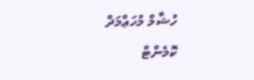ހުޝާމް މުހަޢްމަދް
ކޮމެންޓް